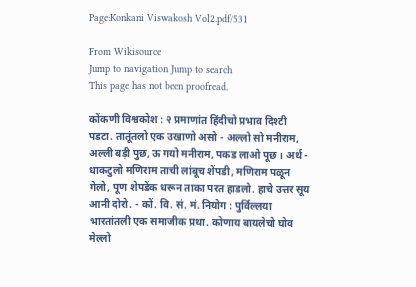Page:Konkani Viswakosh Vol2.pdf/531

From Wikisource
Jump to navigation Jump to search
This page has not been proofread.

कोंकणी विश्वकोश : २ प्रमाणांत हिंदीचो प्रभाव दिश्टी पडटा. तातूंतलो एक उखाणो असो - अल्लो सो मनीराम, अल्ली बड़ी पुछ, ऊ गयो मनीराम, पकड लाओ पूछ । अर्थ - धाकटुलो मणिराम ताची लांबूच शेंपडी, मणिराम पळून गेलो, पूण शेपडेंक धरून ताका परत हाडलो. हाचे उत्तर सूय आनी दोरो. - कों. वि. सं. मं. नियोग : पुर्विल्लया भारतांतली एक समाजीक प्रथा. कोणाय बायलेचो घोव मेल्लो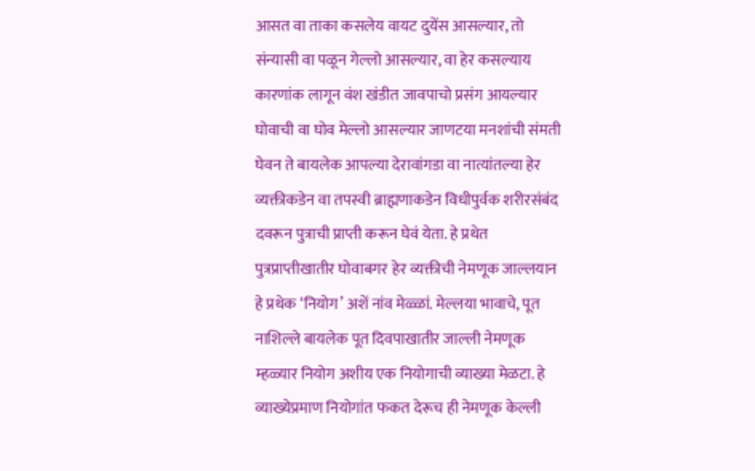आसत वा ताका कसलेय वायट दुयेंस आसल्यार, तो संन्यासी वा पळून गेल्लो आसल्यार, वा हेर कसल्याय कारणांक लागून वंश खंडीत जावपाचो प्रसंग आयल्यार घोवाची वा घोव मेल्लो आसल्यार जाणटया मनशांची संमती घेवन ते बायलेक आपल्या देरावांगडा वा नात्यांतल्या हेर व्यक्तीकडेन वा तपस्वी ब्राह्मणाकडेन विधीपुर्वक शरीरसंबंद दवरून पुत्राची प्राप्ती करून घेवं येता. हे प्रथेत पुत्रप्राप्तीखातीर घोवाबगर हेर व्यक्तीची नेमणूक जाल्लयान हे प्रथेक ‘नियोग’ अशें नांव मेळ्ळां. मेल्लया भावाचे, पूत नाशिल्ले बायलेक पूत दिवपाखातीर जाल्ली नेमणूक म्हळ्यार नियोग अशीय एक नियोगाची व्याख्या मेळटा. हे व्याख्येप्रमाण नियोगांत फकत देरूच ही नेमणूक केल्ली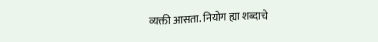व्यक्ती आसता. नियोग ह्या शब्दाचे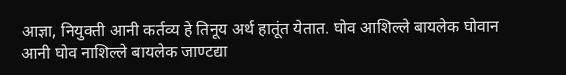आज्ञा, नियुक्ती आनी कर्तव्य हे तिनूय अर्थ हातूंत येतात. घोव आशिल्ले बायलेक घोवान आनी घोव नाशिल्ले बायलेक जाण्टद्या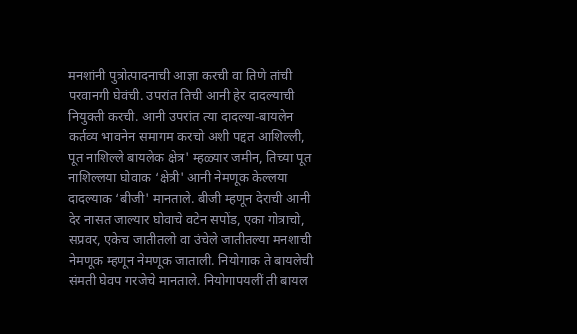मनशांनी पुत्रोत्पादनाची आज्ञा करची वा तिणे तांची परवानगी घेवंची. उपरांत तिची आनी हेर दादल्याची नियुक्ती करची. आनी उपरांत त्या दादल्या-बायलेन कर्तव्य भावनेन समागम करचो अशी पद्दत आशिल्ली, पूत नाशिल्ले बायलेक क्षेत्र' म्हळ्यार जमीन, तिच्या पूत नाशिल्लया घोवाक ‘क्षेत्री' आनी नेमणूक केल्लया दादल्याक ‘बीजी' मानताले. बीजी म्हणून देराची आनी देर नासत जाल्यार घोवाचे वटेन सपोंड, एका गोत्राचो, सप्रवर, एकेच जातीतलो वा उंचेले जातीतल्या मनशाची नेमणूक म्हणून नेमणूक जाताली. नियोगाक ते बायलेची संमती घेवप गरजेचे मानताले. नियोगापयलीं ती बायल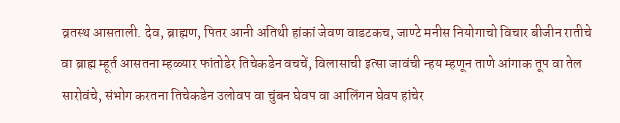व्रतस्थ आसताली. देव, ब्राह्मण, पितर आनी अतिथी हांकां जेवण वाडटकच, जाण्टे मनीस नियोगाचो विचार बीजीन रातीचे वा ब्राह्म म्हूर्त आसतना म्हळ्यार फांतोडेर तिचेकडेन वचचें, विलासाची इत्सा जावंची न्हय म्हणून ताणे आंगाक तूप वा तेल सारोवंचे, संभोग करतना तिचेकडेन उलोवप वा चुंबन घेवप वा आलिंगन घेवप हांचेर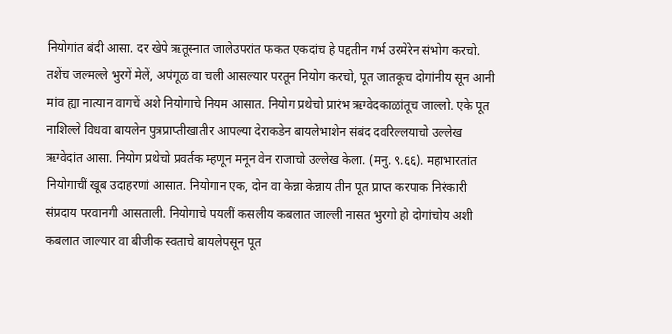नियोगांत बंदी आसा. दर खेपे ऋतूस्नात जालेउपरांत फकत एकदांच हे पद्दतीन गर्भ उरमेरेन संभोग करचो. तशेंच जल्मल्ले भुरगें मेलें, अपंगूळ वा चली आसल्यार परतून नियोग करचो, पूत जातकूच दोगांनीय सून आनी मांव ह्या नात्यान वागचें अशे नियोगाचे नियम आसात. नियोग प्रथेचो प्रारंभ ऋग्वेदकाळांतूच जाल्लो. एके पूत नाशिल्ले विधवा बायलेन पुत्रप्राप्तीखातीर आपल्या देराकडेन बायलेभाशेन संबंद दवरिल्लयाचो उल्लेख ऋग्वेदांत आसा. नियोग प्रथेचो प्रवर्तक म्हणून मनून वेन राजाचो उल्लेख केला. (मनु. ९.६६). महाभारतांत नियोगाचीं खूब उदाहरणां आसात. नियोगान एक, दोन वा केन्ना केन्नाय तीन पूत प्राप्त करपाक निरंकारी संप्रदाय परवानगी आसताली. नियोगाचे पयलीं कसलीय कबलात जाल्ली नासत भुरगो हो दोगांचोय अशी कबलात जाल्यार वा बीजीक स्वताचे बायलेपसून पूत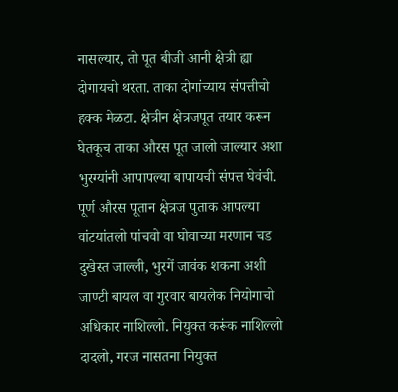नासल्यार, तो पूत बीजी आनी क्षेत्री ह्या दोगायचो थरता. ताका दोगांच्याय संपत्तीचो हक्क मेळटा. क्षेत्रीन क्षेत्रजपूत तयार करून घेतकूच ताका औरस पूत जालो जाल्यार अशा भुरग्यांनी आपापल्या बापायची संपत्त घेवंची. पूर्ण औरस पूतान क्षेत्रज पुताक आपल्या वांटयांतलो पांचवो वा घोवाच्या मरणान चड दुखेस्त जाल्ली, भुरगें जावंक शकना अशी जाण्टी बायल वा गुरवार बायलेक नियोगाचो अधिकार नाशिल्लो. नियुक्त करूंक नाशिल्लो दादलो, गरज नासतना नियुक्त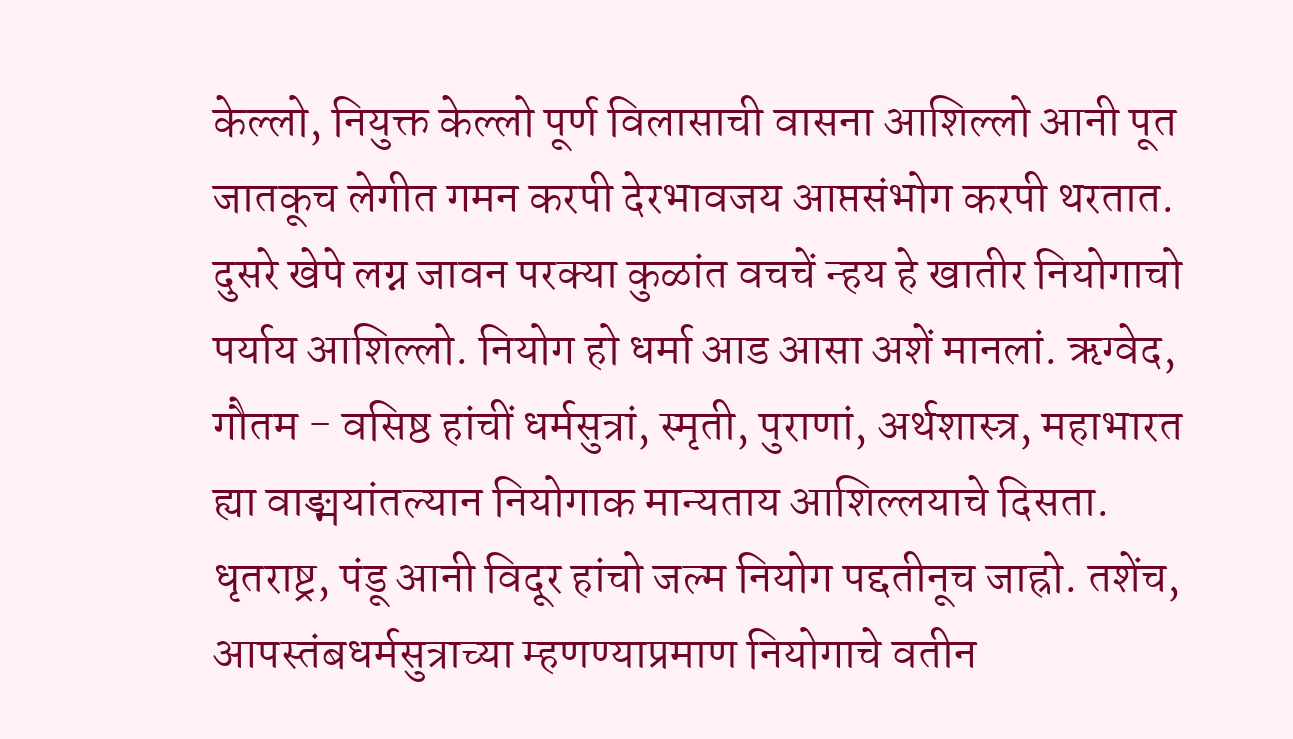केल्लो, नियुक्त केल्लो पूर्ण विलासाची वासना आशिल्लो आनी पूत जातकूच लेगीत गमन करपी देरभावजय आप्तसंभोग करपी थरतात. दुसरे खेपे लग्न जावन परक्या कुळांत वचचें न्हय हे खातीर नियोगाचो पर्याय आशिल्लो. नियोग हो धर्मा आड आसा अशें मानलां. ऋग्वेद, गौतम - वसिष्ठ हांचीं धर्मसुत्रां, स्मृती, पुराणां, अर्थशास्त्र, महाभारत ह्या वाङ्मयांतल्यान नियोगाक मान्यताय आशिल्लयाचे दिसता. धृतराष्ट्र, पंडू आनी विदूर हांचो जल्म नियोग पद्दतीनूच जाह्रो. तशेंच, आपस्तंबधर्मसुत्राच्या म्हणण्याप्रमाण नियोगाचे वतीन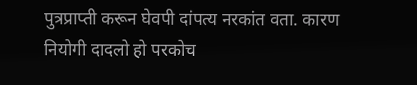पुत्रप्राप्ती करून घेवपी दांपत्य नरकांत वता. कारण नियोगी दादलो हो परकोच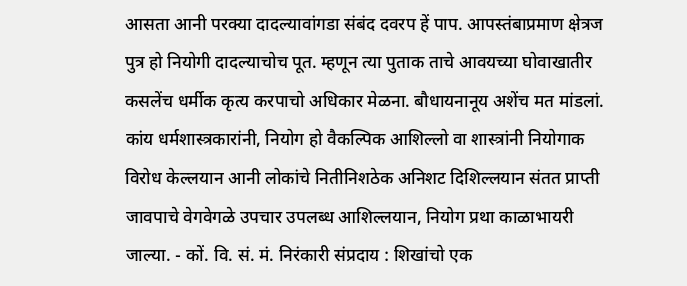आसता आनी परक्या दादल्यावांगडा संबंद दवरप हें पाप. आपस्तंबाप्रमाण क्षेत्रज पुत्र हो नियोगी दादल्याचोच पूत. म्हणून त्या पुताक ताचे आवयच्या घोवाखातीर कसलेंच धर्मीक कृत्य करपाचो अधिकार मेळना. बौधायनानूय अशेंच मत मांडलां. कांय धर्मशास्त्रकारांनी, नियोग हो वैकल्पिक आशिल्लो वा शास्त्रांनी नियोगाक विरोध केल्लयान आनी लोकांचे नितीनिशठेक अनिशट दिशिल्लयान संतत प्राप्ती जावपाचे वेगवेगळे उपचार उपलब्ध आशिल्लयान, नियोग प्रथा काळाभायरी जाल्या. - कों. वि. सं. मं. निरंकारी संप्रदाय : शिखांचो एक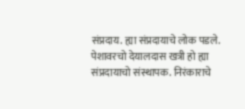संप्रदाय. ह्या संप्रदायाचे लोक पडले. पेशावरचो देयालदास खत्री हो ह्या संप्रदायाचो संस्थापक. निरंकाराचे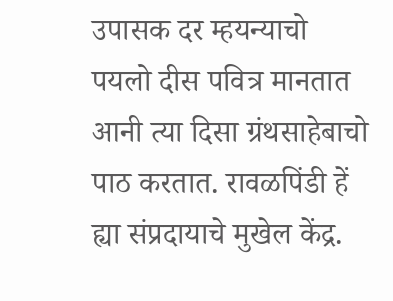उपासक दर म्हयन्याचो पयलो दीस पवित्र मानतात आनी त्या दिसा ग्रंथसाहेबाचो पाठ करतात. रावळपिंडी हें ह्या संप्रदायाचे मुखेल केंद्र.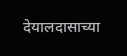देयालदासाच्या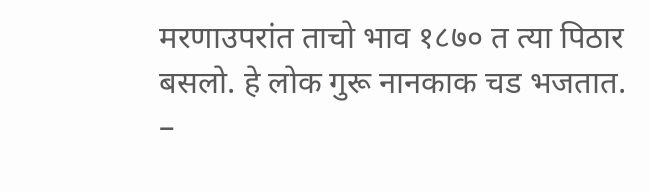मरणाउपरांत ताचो भाव १८७० त त्या पिठार बसलो. हे लोक गुरू नानकाक चड भजतात. –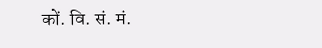कों. वि. सं. मं.